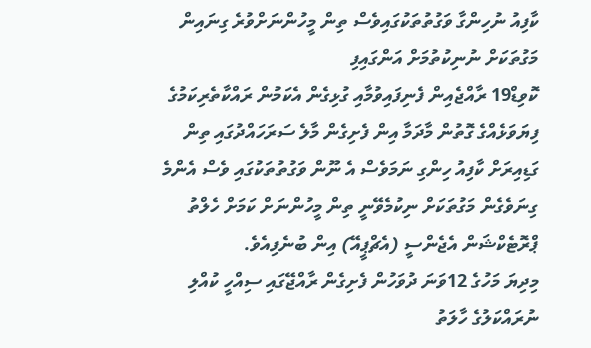ކާފިއު ނުހިންގާ ވަގުތުތަކުގައިވެސް ތިން މީހުންނަށްވުރެ ގިނައިން މަގުތަކަށް ނުނިކުތުމަށް އަންގައިފި
ކޮވިޑް19 ރާއްޖެއިން ފެނިފައިވުމާއި ގުޅިގެން އެކަމުން ރައްކާތެރިކަމުގެ ފިޔަވަޅެއްގެ ގޮތުން މާދަމާ އިން ފެށިގެން މާލެ ސަރަހައްދުގައި ތިން ގަޑިއިރަށް ކާފިއު ހިންގި ނަމަވެސް އެ ނޫން ވަގުތުތަކުގައި ވެސް އެންމެ ގިނަވެގެން މަގުތަކަށް ނިކުމެވޭނީ ތިން މީހުންނަށް ކަމަށް ހެލްތު ޕްރޮޓެކްޝަން އެޖެންސީ (އެޗްޕީއޭ) އިން ބުނެފިއެވެ.
މިދިޔަ މަހުގެ 12ވަނަ ދުވަހުން ފެށިގެން ރާއްޖޭގައި ސިއްހީ ކުއްލި ނުރައްކަލުގެ ހާލަތު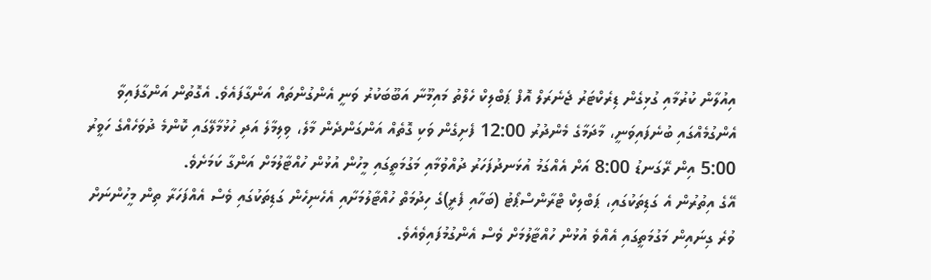އިއުލާން ކުރުމާއި ގުޅިގެން ޑިރެކްޓަރު ޖެނެރަލް އޮފް ޕަބްލިކް ހެލްތު މައިމޫނާ އަބޫބަކުރު ވަނީ އެންގުންތައް އަންގާފައެވެ. އެގޮތުން އަންގާފައިވާ އެންގުމެއްގައި ބުނެފައިވަނީ، މާދަމާގެ މެންދުރު 12:00 ފެށިގެން ވަކި ގޮތެއް އަންގަންދެން މާލެ، ވިލިމާލެ އަދި ހުޅުމާލޭގައި ކޮންމެ ދުވަހެއްގެ ހަވީރު 5:00 އިން ރޭގަނޑު 8:00 އަށް އެއްގަމު އުޅަނދުފަހަރު ދުއްވުމާއި މަގުމަތީގައި މީހުން އުޅުން ހުއްޓާލުމަށް އަންގާ ކަމަށެވެ.
އޭގެ އިތުރުން އެ ގަޑިތަކުގައި، ޕަބްލިކް ޓްރާންސްޕޯޓު (ބަހާއި ފެރީ)ގެ ހިދުމަތް ހުއްޓާލުމަށާއި އެހެނިހެން ގަޑިތަކުގައި ވެސް އެއްފަހަރާ ތިން މީހުންނަށް ވުރެ ގިނައިން މަގުމަތީގައި އެއްވެ އުޅުން ހުއްޓާލުމަށް ވެސް އެންގުމުފައިވެއެވެ.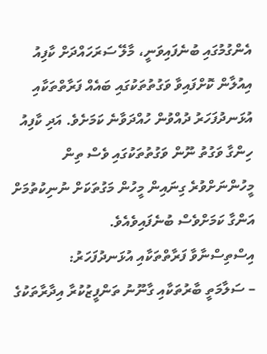އެންގުމުގައި ބުނެފައިވަނީ، މާލޭ ސަރަހައްދަށް ކާފިއު އިއުލާން ކޮށްފައިވާ ވަގުތުތަކުގައި ބައެއް ފަރާތްތަކާއި އުޅަނދުފަހަރު ދުއްވުން ހުއްދަވާނެ ކަމަށެވެ. އަދި ކާފިއު ހިންގާ ވަގުތު ނޫން ވަގުތުތަކުގައި ވެސް ތިން މީހުންނަށްވުރެ ގިނައިން މީހުން މަގުތަކަށް ނުނިކުތުމަށް އަންގާ ކަމަށްވެސް ބުނެފައިވެއެވެ.
އިސްތިސްނާވާ ފަރާތްތަކާއި އުޅަނދުފަހަރު:
– ސަލާމަތީ ބާރުތަކާއި ގާނޫނު ތަންފީޒުކުރާ އިދާރާތަކުގެ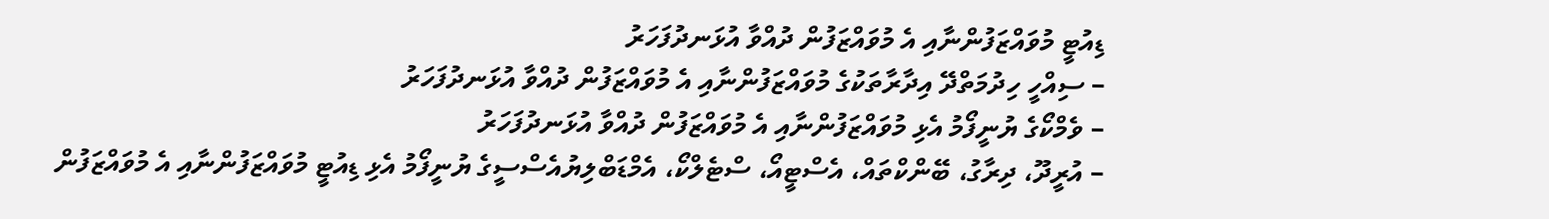ޑިއުޓީ މުވައްޒަފުންނާއި އެ މުވައްޒަފުން ދުއްވާ އުޅަނދުފަހަރު
– ސިއްހީ ހިދުމަތްދޭ އިދާރާތަކުގެ މުވައްޒަފުންނާއި އެ މުވައްޒަފުން ދުއްވާ އުޅަނދުފަހަރު
– ވެމްކޯގެ ޔުނީފޯމު އެޅި މުވައްޒަފުންނާއި އެ މުވައްޒަފުން ދުއްވާ އުޅަނދުފަހަރު
– އުރީދޫ، ދިރާގު، ބޭންކްތައް، އެސްޓީއޯ، ސްޓެލްކޯ، އެމްޑަބްލިޔުއެސްސީގެ ޔުނީފޯމު އެޅި ޑިއުޓީ މުވައްޒަފުންނާއި އެ މުވައްޒަފުން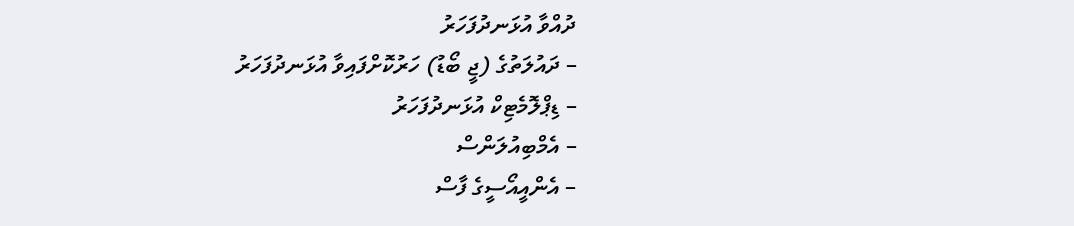ދުއްވާ އުޅަނދުފަހަރު
– ދައުލަތުގެ (ޖީ ބޯޑު) ހަރުކޮށްފައިވާ އުޅަނދުފަހަރު
– ޑިޕްލޮމެޓިކް އުޅަނދުފަހަރު
– އެމްބިއުލަންސް
– އެންއީއޯސީގެ ފާސް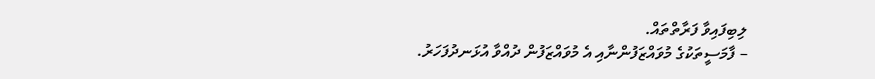ލިބިފައިވާ ފަރާތްތައް.
– ފާމަސީތަކުގެ މުވައްޒަފުންނާއި އެ މުވައްޒަފުން ދުއްވާ އުޅަނދުފަހަރު.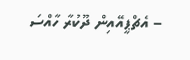– އެޗްޕީއޭއިން ދޫކުރާ ހާއްސަ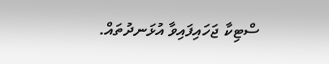ސްޓިކާ ޖަހައިފައިވާ އުޅަނދުތައް.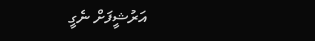އަރުޝީފަށް ނެގީ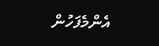އެންމެފަހުން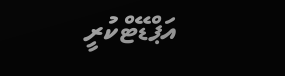އަޕްޑޭޓްކުރީ